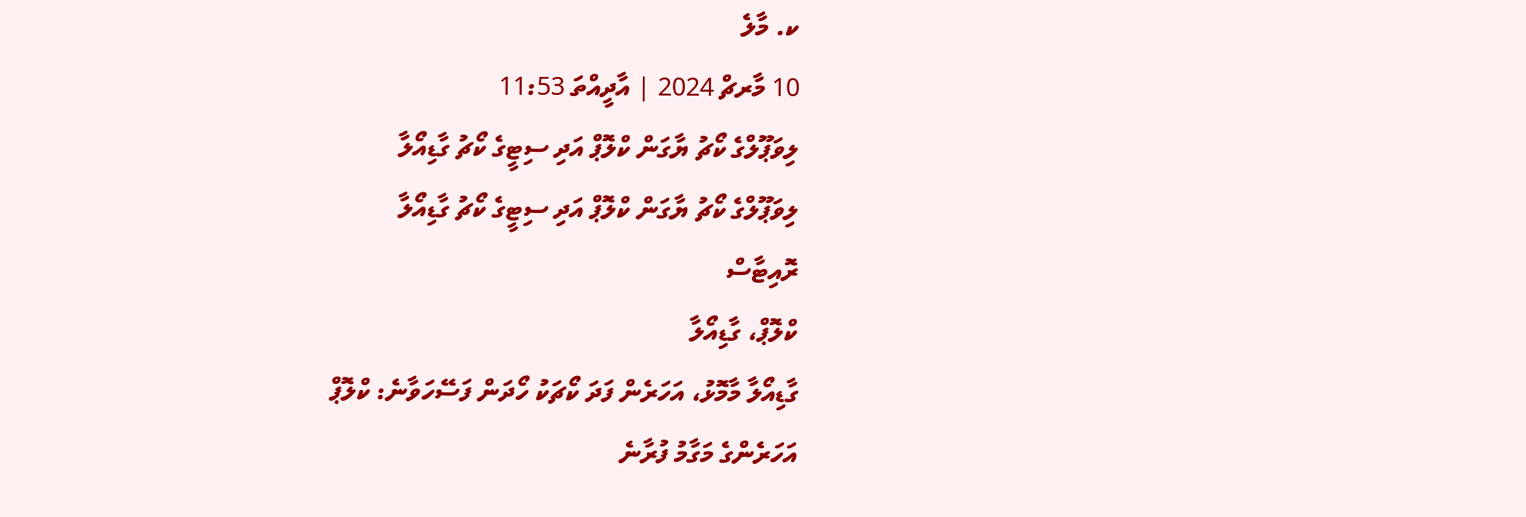ކ. މާލެ
10 މާރޗް 2024 | އާދީއްތަ 11:53
ލިވަޕޫލްގެ ކޯޗު ޔާގަން ކްލޮޕް އަދި ސިޓީގެ ކޯޗު ގާޑިއޯލާ
ލިވަޕޫލްގެ ކޯޗު ޔާގަން ކްލޮޕް އަދި ސިޓީގެ ކޯޗު ގާޑިއޯލާ
ރޮއިޓާސް
ކްލޮޕް، ގާޑިއޯލާ
ގާޑިއޯލާ މާމޮޅު، އަހަރެން ފަދަ ކޯޗަކު ހޯދަން ފަސޭހަވާނެ: ކްލޮޕް
އަހަރެންގެ މަގާމު ފުރާނެ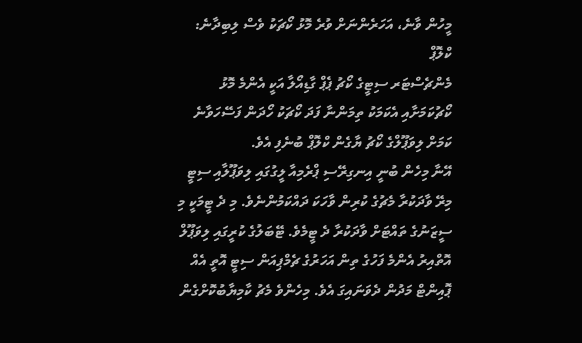މީހުން ވާނެ، އަހަރެންނަށް ވުރެ މޮޅު ކޯޗަކު ވެސް ލިބިދާނެ: ކްލޮޕް
މެންޗެސްޓަރ ސިޓީގެ ކޯޗު ޕެޕް ގާޑިއޯލާ އަކީ އެންމެ މޮޅު ކޯޗުކަމަށާއި އެކަމަކު ތިމަންނާ ފަދަ ކޯޗަކު ހޯދަން ފަސޭހަވާނެ ކަމަށް ލިވަޕޫލްގެ ކޯޗު ޔާގެން ކްލޮޕް ބުނެފި އެވެ.
އޭނާ މިހެން ބުނީ އިނގިރޭސި ޕްރެމިއާ ލީގުގައި ލިވަޕޫލާއި ސިޓީ މިރޭ ވާދަކުރާ މެޗުގެ ކުރިން ވާހަކަ ދައްކަމުންނެވެ. މި ދެ ޓީމަކީ މި ސީޒަނުގެ ތައްޓަށް ވާދަކުރާ ދެ ޓީމެވެ. ޓޭބަލުގެ ކުރީގައި ލިވަޕޫލް އޮތްއިރު އެންމެ ފަހުގެ ތިން އަހަރުގެ ޗެމްޕިއަން ސިޓީ އޮތީ އެއް ޕޮއިންޓް މަދުން ދެވަނައިގަ އެވެ. މިހެންވެ މެޗު ކާމިޔާބުކޮށްގެން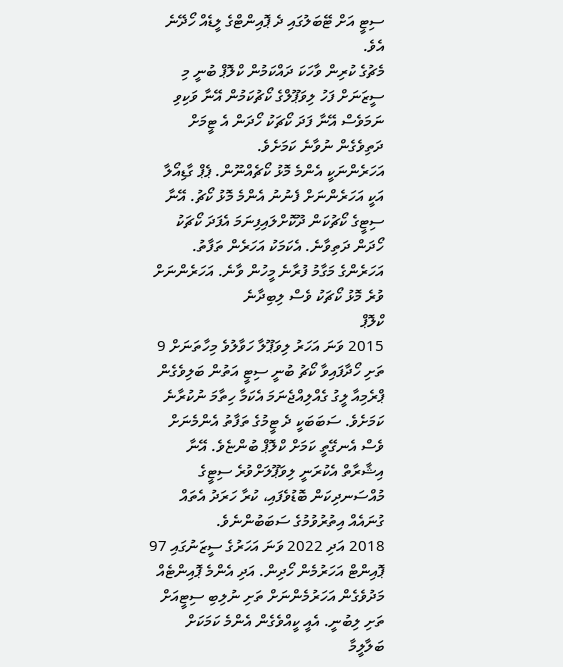ސިޓީ އަށް ޓޭބަލުގައި ދެ ޕޮއިންޓްގެ ލީޑެއް ހޯދޭނެ އެވެ.
މެޗުގެ ކުރިން ވާހަކަ ދައްކަމުން ކްލޮޕް ބުނީ މި ސީޒަނަށް ފަހު ލިވަޕޫލްގެ ކޯޗުކަމުން އޭނާ ވަކިވި ނަމަވެސް އޭނާ ފަދަ ކޯޗަކު ހޯދަން އެ ޓީމަށް ދަތިވެގެން ނުވާނެ ކަމަށެވެ.
އަހަރެންނަކީ އެންމެ މޮޅު ކޯޗެއްނޫން. ޕެޕް ގާޑިއޯލާ އަކީ އަހަރެންނަށް ފެނުނު އެންމެ މޮޅު ކޯޗު. އޭނާ ސިޓީގެ ކޯޗުކަން ދޫކޮށްލައިފިނަމަ އެފަދަ ކޯޗަކު ހޯދަން ދަތިވާނެ. އެކަމަކު އަހަރެން ތަފާތު. އަހަރެންގެ މަގާމު ފުރާނެ މީހުން ވާނެ. އަހަރެންނަށް ވުރެ މޮޅު ކޯޗަކު ވެސް ލިބިދާނެ
ކްލޮޕް
2015 ވަނަ އަހަރު ލިވަޕޫލާ ހަވާލުވެ މިހާތަނަށް 9 ތަށި ހޯދާފައިވާ ކޯޗު ބުނީ ސިޓީ އަތުން ބަލިވެގެން ޕްރެމިއާ ލީގު ގެއްލިއްޖެނަމަ އެކަމާ ހިތާމަ ނުކުރާނެ ކަމަށެވެ. ސަބަބަކީ ދެ ޓީމުގެ ތަފާތު އެންމެނަށް ވެސް އެނގޭތީ ކަމަށް ކްލޮޕް ބުންޏެވެ. އޭނާ އިޝާރާތް އެކުރަނީ ލިވަޕޫލަށްވުރެ ސިޓީގެ މުއްސަނދިކަން ބޮޑުވެފައި، ކުރާ ހަރަދު އެތައް ގުނައެއް އިތުރުވުމުގެ ސަބަބުންނެވެ.
2018 އަދި 2022 ވަނަ އަހަރުގެ ސީޒަނުގައި 97 ޕޮއިންޓް އަހަރުމެން ހޯދިން. އަދި އެންމެ ޕޮއިންޓެއް މަދުވެގެން އަހަރުމެންނަށް ތަށި ނުލިބި ސިޓީއަށް ތަށި ލިބުނީ. އެއީ ކީއްވެގެން އެންމެ ކަމަކަށް ބަލާލީމާ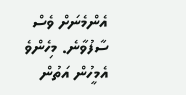އެންމެނަށް ވެސް ސާފުވާނެ. މިހެންވެ އެމީހުން އަތުން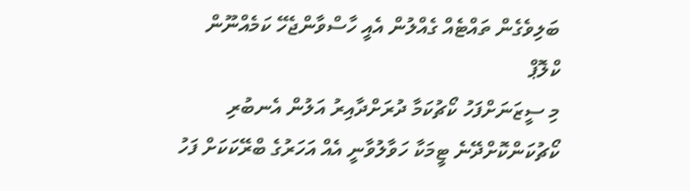ބަލިވެގެން ތައްޓެއް ގެއްލުން އެއީ ހާސްވާންޖެހޭ ކަމެއްނޫން
ކްލޮޕް
މި ސީޒަނަށްފަހު ކޯޗުކަމާ ދުރަށްދާއިރު އަލުން އެނބުރި ކޯޗުކަންކޮށްދޭނެ ޓީމަކާ ހަވާލުވާނީ އެއް އަހަރުގެ ބްރޭކަކަށް ފަހު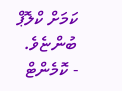ކަމަށް ކްލޮޕް ބުންޏެވެ.
- ކޮމެންޓް